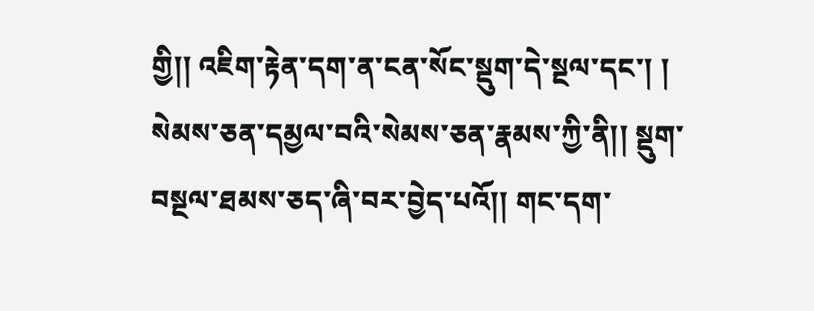གྱི།། འཇིག་རྟེན་དག་ན་ངན་སོང་སྡུག་དེ་སྔལ་དང་། ། སེམས་ཅན་དམྱལ་བའི་སེམས་ཅན་རྣམས་ཀྱི་ནི།། སྡུག་བསྔལ་ཐམས་ཅད་ཞི་བར་བྱེད་པའོ།། གང་དག་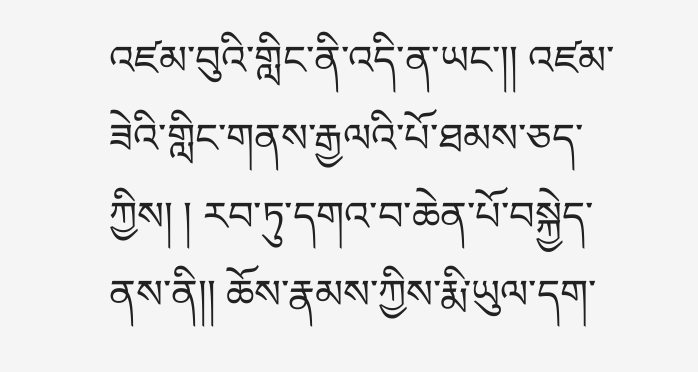འཛམ་བུའི་གླིང་ནི་འདི་ན་ཡང་།། འཛམ་ཟེའི་གླིང་གནས་རྒྱལའི་པོ་ཐམས་ཅད་ཀྱིས། ། རབ་ཏུ་དགའ་བ་ཆེན་པོ་བསྐྱེད་ནས་ནི།། ཆོས་རྣམས་ཀྱིས་རྨི་ཡུལ་དག་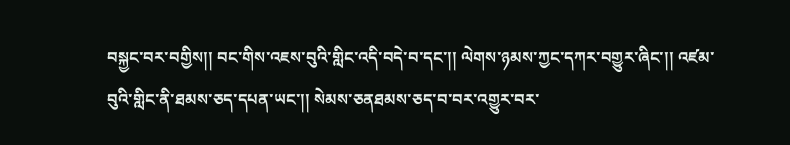བསྐྱང་བར་བགྱིས།། བང་གིས་འཇས་བུའི་གླིང་འདི་བདེ་བ་དང་།། ལེགས་ཉམས་ཀྱང་དཀར་བགྱུར་ཞིང་།། འཛམ་བུའི་གླིང་ནི་ཐམས་ཅད་དཔན་ཡང་།། སེམས་ཅནཐམས་ཅད་བ་བར་འགྱུར་བར་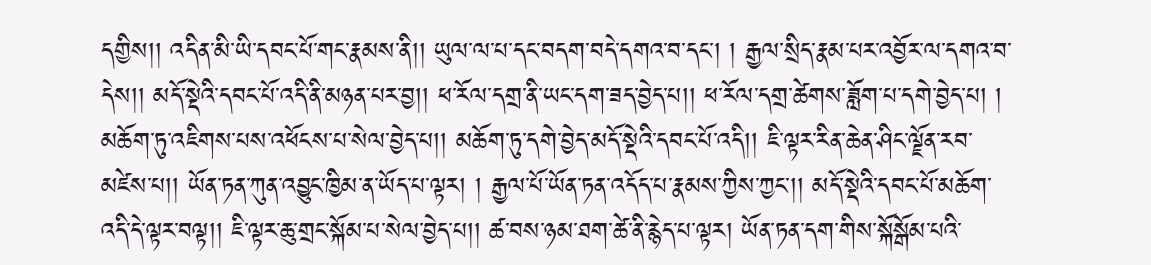དགྱིས།། འདིན་མི་ཡི་དབང་པོ་གང་རྣམས་ནི།། ཡུལ་ལ་པ་དང་བདག་བདེ་དགའ་བ་དང་། ། རྒྱལ་སྲིད་རྣམ་པར་འབྱོར་ལ་དགའ་བ་དེས།། མདོ་སྡེའི་དབང་པོ་འདི་ནི་མཉན་པར་བྱ།། ཕ་རོལ་དགྲ་ནི་ཡང་དག་ཟད་བྱེད་པ།། ཕ་རོལ་དགྲ་ཚེགས་ཟློག་པ་དགེ་བྱེད་པ། ། མཆོག་ཏུ་འཇིགས་པས་འཕོངས་པ་སེལ་བྱེད་པ།། མཆོག་ཏུ་དགེ་བྱེད་མདོ་སྡེའི་དབང་པོ་འདི།། ཇི་ལྟར་རིན་ཆེན་ཤིང་ལྗོན་རབ་མཛེས་པ།། ཡོན་ཏན་ཀུན་འབྱུང་ཁྱིམ་ན་ཡོད་པ་ལྟར། ། རྒྱལ་པོ་ཡོན་ཏན་འདོད་པ་རྣམས་ཀྱིས་ཀྱང་།། མདོ་སྡེའི་དབང་པོ་མཆོག་འདི་དེ་ལྟར་བལྟ།། ཇི་ལྟར་ཆུ་གྲང་སྐོམ་པ་སེལ་བྱེད་པ།། ཚ་བས་ཉམ་ཐག་ཚེ་ནི་རྙེད་པ་ལྟར། ཡོན་ཏན་དག་གིས་སྐོསྒོམ་པའི་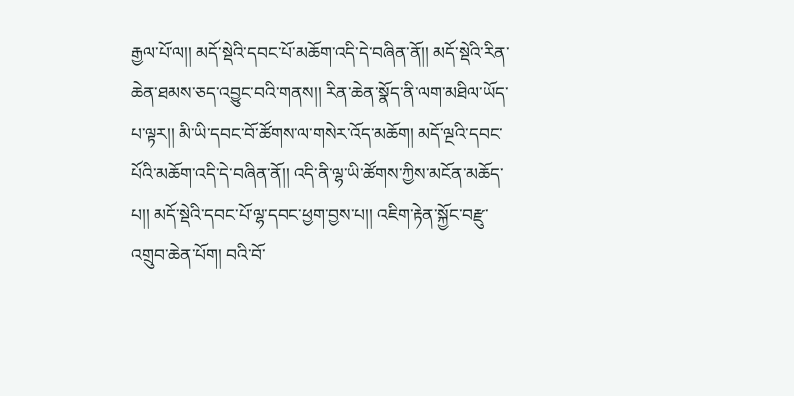རྒྱལ་པོ་ལ།། མདོ་སྡེའི་དབང་པོ་མཆོག་འདི་དེ་བཞིན་ནོ།། མདོ་སྡེའི་རིན་ཆེན་ཐམས་ཅད་འབྱུང་བའི་གནས།། རིན་ཆེན་སྣོད་ནི་ལག་མཐིལ་ཡོད་པ་ལྟར།། མི་ཡི་དབང་བོ་ཚོགས་ལ་གསེར་འོད་མཆོག། མདོ་ལྔའི་དབང་པོའི་མཆོག་འདི་དེ་བཞིན་ནོ།། འདི་ནི་ལྷ་ཡི་ཚོགས་ཀྱིས་མངོན་མཆོད་པ།། མདོ་སྡེའི་དབང་པོ་ལྷ་དབང་ཕྱག་བྱས་པ།། འཇིག་རྟེན་སྐྱོང་བརྫུ་འགྲུབ་ཆེན་པོག། བའི་བོ་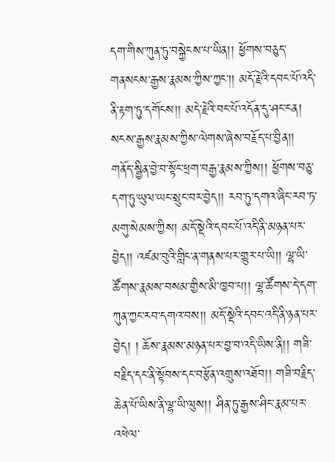དག་གིས་ཀུན་ཏུ་བསྐྱེངས་པ་ཡིན།། ཕྱོགས་བཅུད་གནསངས་རྒྱས་རྣམས་ཀྱིས་ཀྱང་།། མདོ་རྗེའི་དབང་པོ་འདི་ནི་རྟག་ཏུ་དགོངས།། མདེ་རྗེའི་བང་པོ་འདོན་དུ་ཤང་ངན། སངས་རྒྱས་རྣམས་ཀྱིས་ལེགས་ཞེས་བརྗོད་པ་བྱིན།། གནོད་སྦྱིན་བྱེ་བ་སྟོང་ཕྲག་བརྒྱ་རྣམས་ཀྱིས།། ཕྱོགས་བཅུ་དག་ཏུ་ཡུལ་ཡང་སྲུང་བར་བྱེད།། རབ་ཏུ་དགའ་ཞིང་རབ་ཏ་མགུ་སེམས་ཀྱིས། མདོ་སྡེའི་དབང་པོ་འདི་ནི་མཉན་པར་བྱེད།། འཛམ་བུའི་གླིང་ན་གནས་པར་གྱུར་པ་ཡི།། ལྷ་ཡི་ཚོགས་རྣམས་བསམ་གྱིས་མི་ཁྱབ་པ།། ལྷ་ཚོགས་དེ་དག་ཀུན་ཀྱང་རབ་དགའ་བས།། མདོ་སྡེའི་དབང་འདི་ནི་ཉན་པར་བྱེད། ། ཆོས་རྣམས་མཉན་པར་བྱ་བ་འདི་ཡིས་ནི།། གཟི་བརྗིད་དང་ནི་སྟོབས་དང་བརྩོན་འགྲུས་འཐོབ།། གཟི་བརྗིད་ཆེན་པོ་ཡིས་ནི་ལྷ་ཡི་ལུས།། ཤིན་ཏུ་རྒྱས་ཤིང་རྣམ་པར་འཕེལ་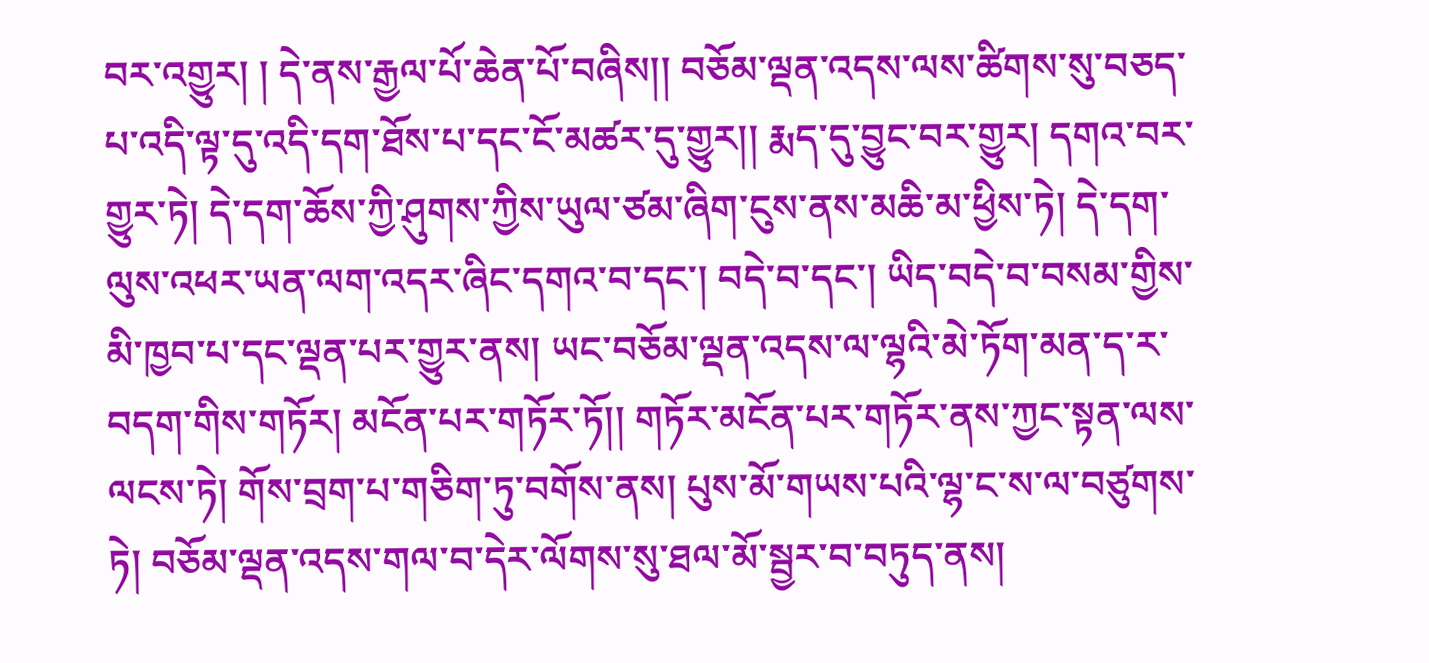བར་འགྱུར། ། དེ་ནས་རྒྱལ་པོ་ཆེན་པོ་བཞིས།། བཅོམ་ལྡན་འདས་ལས་ཚིགས་སུ་བཅད་པ་འདི་ལྟ་དུ་འདི་དག་ཐོས་པ་དང་ངོ་མཚར་དུ་གྱུར།། རྨད་དུ་བྱུང་བར་གྱུར། དགའ་བར་གྱུར་ཏེ། དེ་དག་ཆོས་ཀྱི་ཤུགས་ཀྱིས་ཡུལ་ཙམ་ཞིག་ངུས་ནས་མཆི་མ་ཕྱིས་ཏེ། དེ་དག་ལུས་འཕར་ཡན་ལག་འདར་ཞིང་དགའ་བ་དང་། བདེ་བ་དང་། ཡིད་བདེ་བ་བསམ་གྱིས་མི་ཁྱབ་པ་དང་ལྡན་པར་གྱུར་ནས། ཡང་བཅོམ་ལྡན་འདས་ལ་ལྷའི་མེ་ཏོག་མན་ད་ར་བདག་གིས་གཏོར། མངོན་པར་གཏོར་ཏོ།། གཏོར་མངོན་པར་གཏོར་ནས་ཀྱང་སྟན་ལས་ལངས་ཏེ། གོས་བྲག་པ་གཅིག་ཏུ་བགོས་ནས། པུས་མོ་གཡས་པའི་ལྷ་ང་ས་ལ་བཙུགས་ཏེ། བཅོམ་ལྡན་འདས་གལ་བ་དེར་ལོགས་སུ་ཐལ་མོ་སྦྱར་བ་བཏུད་ནས།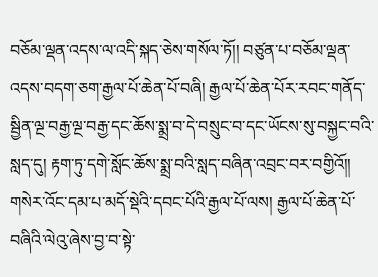བཅོམ་ལྡན་འདས་ལ་འདི་སྐད་ཅེས་གསོལ་ཏོ།། བཙུན་པ་བཅོམ་ལྡན་འདས་བདག་ཅག་རྒྱལ་པོ་ཆེན་པོ་བཞི། རྒྱལ་པོ་ཆེན་པོར་རབང་གནོད་སྦྱིན་ལྔ་བརྒྱ་ལྔ་བརྒྱ་དང་ཆོས་སྨྲ་བ་དེ་བསྲུང་བ་དང་ཡོངས་སུ་བསྐྱང་བའི་སླད་དུ། རྟག་ཏུ་དགེ་སློང་ཆོས་སྨྲ་བའི་སླད་བཞིན་འབྲང་བར་བགྱིའོ།། གསེར་འོང་དམ་པ་མདོ་སྡེའི་དབང་པོའི་རྒྱལ་པོ་ལས། རྒྱལ་པོ་ཆེན་པོ་བཞིའི་ལེའུ་ཞེས་བྱ་བ་སྟེ་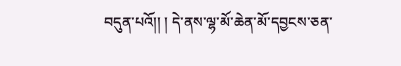བདུན་པའོ།། ། དེ་ནས་ལྷ་མོ་ཆེན་མོ་དབྱངས་ཅན་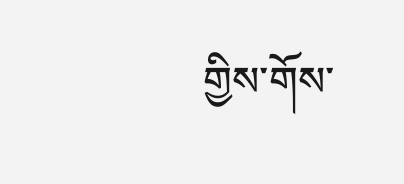གྱིས་གོས་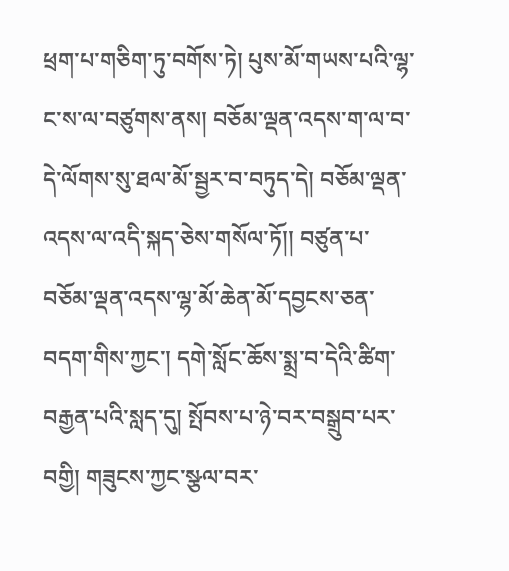ཕྲག་པ་གཅིག་ཏུ་བགོས་ཏེ། པུས་མོ་གཡས་པའི་ལྷ་ང་ས་ལ་བཙུགས་ནས། བཅོམ་ལྡན་འདས་ག་ལ་བ་དེ་ལོགས་སུ་ཐལ་མོ་སྦྱར་བ་བཏུད་དེ། བཅོམ་ལྡན་འདས་ལ་འདི་སྐད་ཅེས་གསོལ་ཏོ།། བཙུན་པ་བཅོམ་ལྡན་འདས་ལྷ་མོ་ཆེན་མོ་དབྱངས་ཅན་བདག་གིས་ཀྱང་། དགེ་སློང་ཆོས་སྨྲ་བ་དེའི་ཚིག་བརྒྱན་པའི་སླད་དུ། སྤོབས་པ་ཉེ་བར་བསྒྲུབ་པར་བགྱི། གཟུངས་ཀྱང་སྩལ་བར་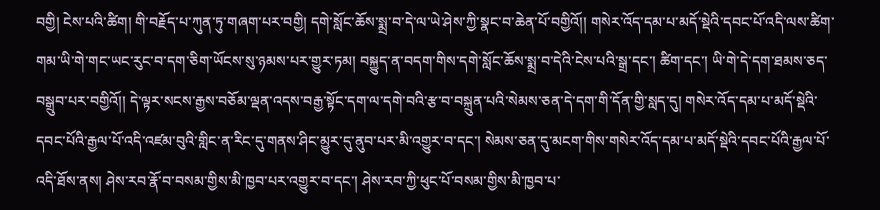བགྱི། ངེས་པའི་ཚིག། གི་བརྗོད་པ་ཀུན་ཏུ་གཞག་པར་བགྱི། དགེ་སློང་ཆོས་སྨྲ་བ་དེ་ལ་ཡེ་ཤེས་ཀྱི་སྣང་བ་ཆེན་པོ་བགྱིའོ།། གསེར་འོད་དམ་པ་མདོ་སྡེའི་དབང་པོ་འདི་ལས་ཚིག་གམ་ཡི་གེ་གང་ཡང་རུང་བ་དག་ཅིག་ཡོངས་སུ་ཉམས་པར་གྱུར་ཏམ། བསྐྱུད་ན་བདག་གིས་དགེ་སློང་ཆོས་སྨྲ་བ་དེའི་ངེས་པའི་སྒྲ་དང་། ཚིག་དང་། ཡི་གེ་དེ་དག་ཐམས་ཅད་བསྒྲུབ་པར་བགྱིའོ།། དེ་ལྟར་སངས་རྒྱས་བཅོམ་ལྡན་འདས་བརྒྱ་སྟོང་དག་ལ་དགེ་བའི་རྩ་བ་བསྐྲུན་པའི་སེམས་ཅན་དེ་དག་གི་དོན་གྱི་སླད་དུ། གསེར་འོད་དམ་པ་མདོ་སྡེའི་དབང་པོའི་རྒྱལ་པོ་འདི་འཛམ་བུའི་གླིང་ན་རིང་དུ་གནས་ཤིང་མྱུར་དུ་ནུབ་པར་མི་འགྱུར་བ་དང་། སེམས་ཅན་དུ་མངག་གིས་གསེར་འོད་དམ་པ་མདོ་སྡེའི་དབང་པོའི་རྒྱལ་པོ་འདི་ཐོས་ནས། ཤེས་རབ་རྣོ་བ་བསམ་གྱིས་མི་ཁྱབ་པར་འགྱུར་བ་དང་། ཤེས་རབ་ཀྱི་ཕུང་པོ་བསམ་གྱིས་མི་ཁྱབ་པ་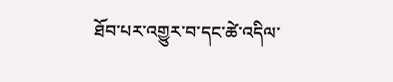ཐོབ་པར་འགྱུར་བ་དང་ཚེ་འདིལ་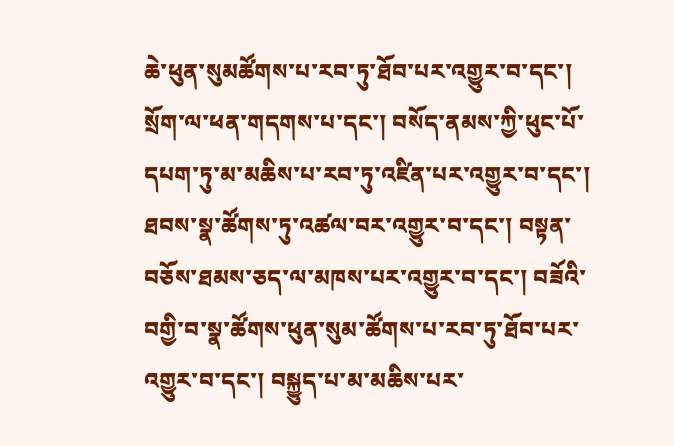ཆེ་ཕུན་སུམཚོགས་པ་རབ་ཏུ་ཐོབ་པར་འགྱུར་བ་དང་། སྲོག་ལ་ཕན་གདགས་པ་དང་། བསོད་ནམས་ཀྱི་ཕུང་པོ་དཔག་ཏུ་མ་མཆིས་པ་རབ་ཏུ་འཛིན་པར་འགྱུར་བ་དང་། ཐབས་སྣ་ཚོགས་ཏུ་འཚལ་བར་འགྱུར་བ་དང་། བསྟན་བཅོས་ཐམས་ཅད་ལ་མཁས་པར་འགྱུར་བ་དང་། བཟོའི་བགྱི་བ་སྣ་ཚོགས་ཕུན་སུམ་ཚོགས་པ་རབ་ཏུ་ཐོབ་པར་འགྱུར་བ་དང་། བསྐྱུད་པ་མ་མཆིས་པར་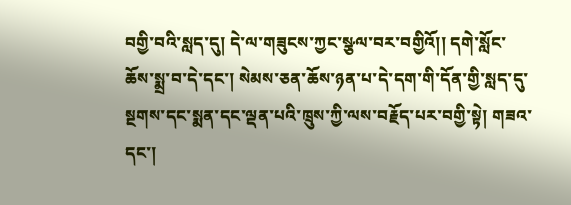བགྱི་བའི་སླད་དུ། དེ་ལ་གཟུངས་ཀྱང་སྩལ་བར་བགྱིའོ།། དགེ་སློང་ཆོས་སྨྲ་བ་དེ་དང་། སེམས་ཅན་ཆོས་ཉན་པ་དེ་དག་གི་དོན་གྱི་སླད་དུ་སྔགས་དང་སྨན་དང་ལྡན་པའི་ཁྲུས་ཀྱི་ལས་བརྗོད་པར་བགྱི་སྟེ། གཟའ་དང་།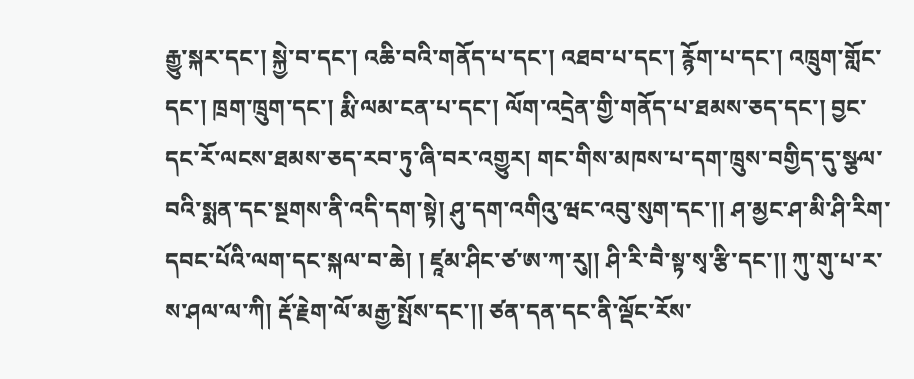རྒྱུ་སྐར་དང་། སྐྱེ་བ་དང་། འཆི་བའི་གནོད་པ་དང་། འཐབ་པ་དང་། རྙོག་པ་དང་། འཁྲུག་གློང་དང་། ཁྲག་ཁྲུག་དང་། རྨི་ལམ་ངན་པ་དང་། ལོག་འདྲེན་གྱི་གནོད་པ་ཐམས་ཅད་དང་། བྱང་དང་རོ་ལངས་ཐམས་ཅད་རབ་ཏུ་ཞི་བར་འགྱུར། གང་གིས་མཁས་པ་དག་ཁྲུས་བགྱིད་དུ་སྩལ་བའི་སྨན་དང་སྔགས་ནི་འདི་དག་སྟེ། ཤུ་དག་འགིའུ་ཝང་འབུ་སུག་དང་།། ཤ་མྱང་ཤ་མི་ཤི་རིག་དབང་པོའི་ལག་དང་སྐལ་བ་ཆེ། ། ཛཱམ་ཤིང་ཙ་ཨ་ཀ་རུ།། ཤི་རི་བཻ་སྟ་སྭ་རྩི་དང་།། ཀུ་གུ་པ་ར་ས་ཤལ་ལ་ཀི། རྡོ་རྗེག་ལོ་མརྒྱ་སྤོས་དང་།། ཙན་དན་དང་ནི་ལྡོང་རོས་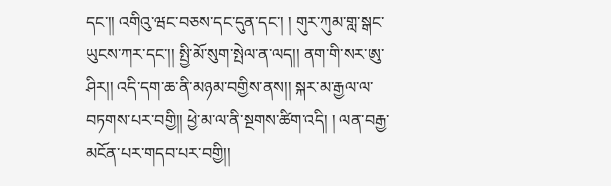དང་།། འགིའུ་ཝང་བཅས་དང་དུན་དང་། ། གུར་ཀུམ་གླ་སྒང་ཡུངས་ཀར་དང་།། སྤྱི་མོ་སུག་སྤེལ་ན་ལད།། ནག་གི་སར་ཨུ་ཤིར།། འདི་དག་ཆ་ནི་མཉམ་བགྱིས་ནས།། སྐར་མ་རྒྱལ་ལ་བཏགས་པར་བགྱི།། ཕྱེ་མ་ལ་ནི་སྔགས་ཚིག་འདི། ། ལན་བརྒྱ་མངོན་པར་གདབ་པར་བགྱི།།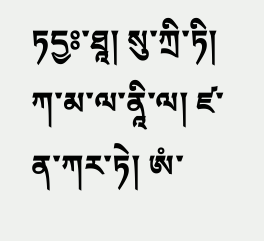ཏདྱཿ་ཐཱ། སུ་ཀྲི་ཏི། ཀ་མ་ལ་ནཱི་ལ། ཛ་ན་ཀར་ཏེ། ཨཾ་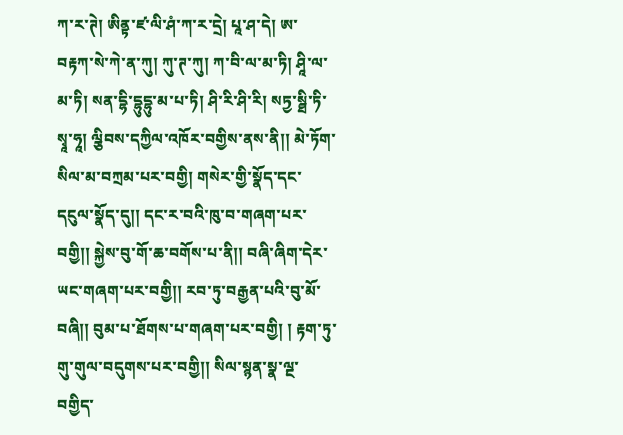ཀ་ར་ཊེ། ཨིནྟ་ཛ་ལི་ཤཾ་ཀ་ར་དྲེ། པཱ་ཤ་དེ། ཨ་བརྟཀ་སེ་ཀེ་ན་ཀུ། ཀུ་ཊ་ཀུ། ཀ་བི་ལ་མ་ཏི། ཤཱི་ལ་མ་ཏི། སན་དྷི་དྷུདྷུ་མ་པ་ཏི། ཤི་རི་ཤི་རི། སཏྱ་སྠི་ཏི་སྭཱ་ཧཱ། ལྕིབས་དཀྱིལ་འཁོར་བགྱིས་ནས་ནི།། མེ་ཏོག་སིལ་མ་བཀྲམ་པར་བགྱི། གསེར་གྱི་སྣོད་དང་དངུལ་སྣོད་དུ།། དང་ར་བའི་ཁུ་བ་གཞག་པར་བགྱི།། སྐྱེས་བུ་གོ་ཆ་བགོས་པ་ནི།། བཞི་ཞིག་དེར་ཡང་གཞག་པར་བགྱི།། རབ་ཏུ་བརྒྱན་པའི་བུ་མོ་བཞི།། བུམ་པ་ཐོགས་པ་གཞག་པར་བགྱི། ། རྟག་ཏུ་གུ་གུལ་བདུགས་པར་བགྱི།། སིལ་སྙན་སྣ་ལྔ་བགྱིད་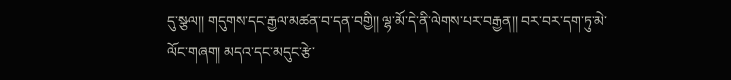དུ་སྩལ།། གདུགས་དང་རྒྱལ་མཚན་བ་དན་བགྱི།། ལྷ་མོ་དེ་ནི་ལེགས་པར་བརྒྱན།། བར་བར་དག་ཏུ་མེ་ལོང་གཞག། མདའ་དང་མདུང་རྩེ་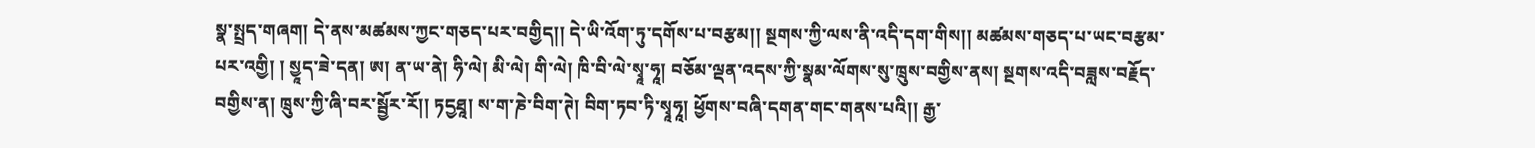སྣ་སྤྲད་གཞག། དེ་ནས་མཚམས་ཀྱང་གཅད་པར་བགྱིད།། དེ་ཡི་འོག་ཏུ་དགོས་པ་བརྩམ།། སྔགས་ཀྱི་ལས་ནི་འདི་དག་གིས།། མཚམས་གཅད་པ་ཡང་བརྩམ་པར་འགྱི། ། སྱཱད་ཟེ་དན། ཨ། ན་ཡ་ནེ། ཧི་ལེ། མི་ལེ། གི་ལེ། ཁི་བི་ལེ་སྭཱ་ཧཱ། བཅོམ་ལྡན་འདས་ཀྱི་སྣམ་ལོགས་སུ་ཁྲུས་བགྱིས་ནས། སྔགས་འདི་བཟླས་བརྗོད་བགྱིས་ན། ཁྲུས་ཀྱི་ཞི་བར་སྦྱོར་རོ།། ཏདྱཐཱ། ས་ག་ཎེ་བིག་ཊེ། བིག་ཏབ་ཏི་སྭཱཧཱ། ཕྱོགས་བཞི་དགན་གང་གནས་པའི།། རྒྱ་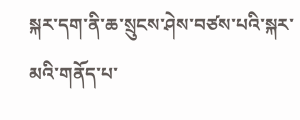སྐར་དག་ནི་ཆ་སྲུངས་ཤེས་བཙས་པའི་སྐར་མའི་གནོད་པ་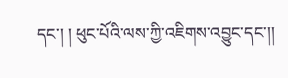དང་། ། ཕུང་པོའི་ལས་ཀྱི་འཇིགས་འབྱུང་དང་།།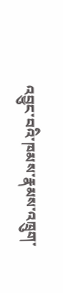འབྱུང་བའི་ཁམས་རྣམས་འཁྲུག་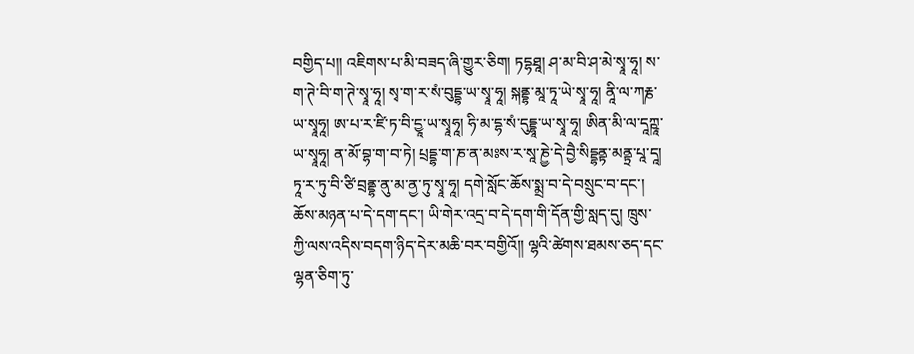བགྱིད་པ།། འཇིགས་པ་མི་བཟད་ཞི་གྱུར་ཅིག། ཏདྷཐཱ། ཤ་མ་བི་ཤ་མེ་སྭཱ་ཧཱ། ས་ག་ཊེ་བི་ག་ཊེ་སྭཱ་ཧཱ། སྭ་ག་ར་སཾ་བུདྡྷ་ཡ་སྭཱ་ཧཱ། སྐནྡྷ་མཱ་ཏཱ་ཡེ་སྭཱ་ཧཱ། ནཱི་ལ་ཀརྞ་ཡ་སྭཱཧཱ། ཨ་པ་ར་ཛི་ཏ་བི་དྱཱ་ཡ་སྭཱཧཱ། ཧི་མ་དྷ་སཾ་དུདྡྷཱ་ཡ་སྭཱ་ཧཱ། ཨིན་མི་ལ་དཱཀྵཱ་ཡ་སྭཱཧཱ། ན་མོ་བྷ་ག་བ་ཏེ། པྲདྡྷ་ག་ཎ་ན་མཿས་ར་སཱ་ཎྱེ་དེ་བྱཻ་སིདྡྷནྟ་མནྟྲ་པཱ་དཱ། ཏཱ་ར་ཏུ་བི་ཙི་བྲནྡྷ་ནུ་མ་ནྱ་ཏུ་སྭཱ་ཧཱ། དགེ་སློང་ཆོས་སྨྲ་བ་དེ་བསྲུང་བ་དང་། ཆོས་མཉན་པ་དེ་དག་དང་། ཡི་གེར་འདྲ་བ་དེ་དག་གི་དོན་གྱི་སླད་དུ། ཁྲུས་ཀྱི་ལས་འདིས་བདག་ཉིད་དེར་མཆི་བར་བགྱིའོ།། ལྷའི་ཚེགས་ཐམས་ཅད་དང་ལྷན་ཅིག་ཏུ་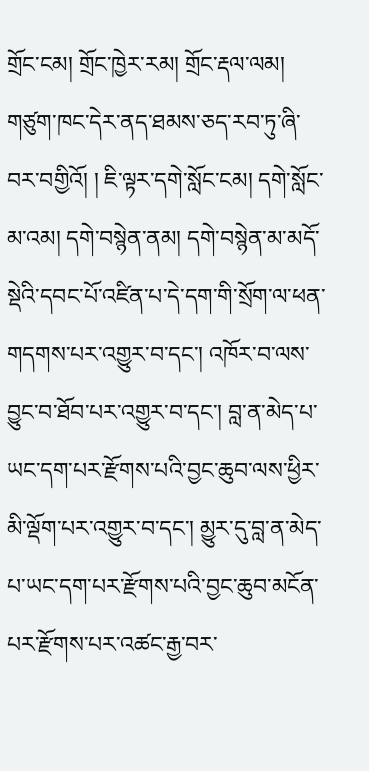གྲོང་ངམ། གྲོང་ཁྱེར་རམ། གྲོང་རྡལ་ལམ། གཙུག་ཁང་དེར་ནད་ཐམས་ཅད་རབ་ཏུ་ཞི་བར་བགྱིའོ། ། ཇི་ལྟར་དགེ་སློང་ངམ། དགེ་སློང་མ་འམ། དགེ་བསྙེན་ནམ། དགེ་བསྙེན་མ་མདོ་སྡེའི་དབང་པོ་འཛིན་པ་དེ་དག་གི་སྲོག་ལ་ཕན་གདགས་པར་འགྱུར་བ་དང་། འཁོར་བ་ལས་བྱུང་བ་ཐོབ་པར་འགྱུར་བ་དང་། བླ་ན་མེད་པ་ཡང་དག་པར་རྫོགས་པའི་བྱང་ཆུབ་ལས་ཕྱིར་མི་ལྡོག་པར་འགྱུར་བ་དང་། མྱུར་དུ་བླ་ན་མེད་པ་ཡང་དག་པར་རྫོགས་པའི་བྱང་ཆུབ་མངོན་པར་རྫོགས་པར་འཚང་རྒྱ་བར་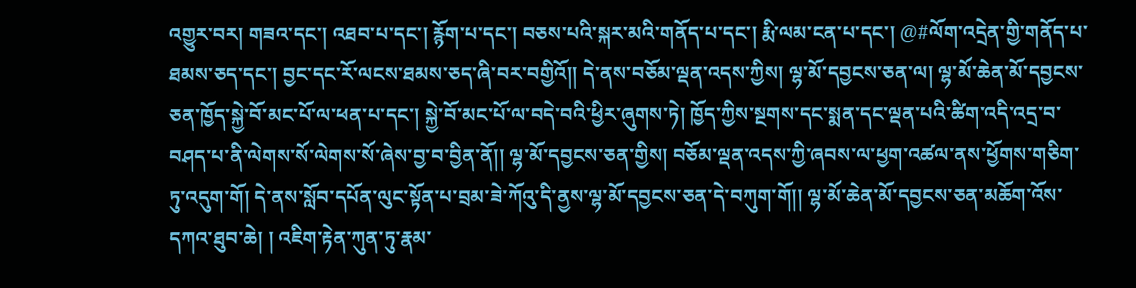འགྱུར་བར། གཟའ་དང་། འཐབ་པ་དང་། རྙོག་པ་དང་། བཅས་པའི་སྐར་མའི་གནོད་པ་དང་། རྨི་ལམ་ངན་པ་དང་། @#ལོག་འདྲེན་གྱི་གནོད་པ་ཐམས་ཅད་དང་། བྱང་དང་རོ་ལངས་ཐམས་ཅད་ཞི་བར་བགྱིའོ།། དེ་ནས་བཅོམ་ལྡན་འདས་ཀྱིས། ལྷ་མོ་དབྱངས་ཅན་ལ། ལྷ་མོ་ཆེན་མོ་དབྱངས་ཅན་ཁྱོད་སྐྱེ་བོ་མང་པོ་ལ་ཕན་པ་དང་། སྐྱེ་བོ་མང་པོ་ལ་བདེ་བའི་ཕྱིར་ཞུགས་ཏེ། ཁྱོད་ཀྱིས་སྔགས་དང་སྨན་དང་ལྡན་པའི་ཚིག་འདི་འདྲ་བ་བཤད་པ་ནི་ལེགས་སོ་ལེགས་སོ་ཞེས་བྱ་བ་བྱིན་ནོ།། ལྷ་མོ་དབྱངས་ཅན་གྱིས། བཅོམ་ལྡན་འདས་ཀྱི་ཞབས་ལ་ཕྱག་འཚལ་ནས་ཕྱོགས་གཅིག་ཏུ་འདུག་གོ། དེ་ནས་སློབ་དཔོན་ལུང་སྟོན་པ་བྲམ་ཟེ་ཀོའུ་དི་ནྱས་ལྷ་མོ་དབྱངས་ཅན་དེ་བཀུག་གོ།། ལྷ་མོ་ཆེན་མོ་དབྱངས་ཅན་མཆོག་འོས་དཀའ་ཐུབ་ཆེ། ། འཇིག་རྟེན་ཀུན་ཏུ་རྣམ་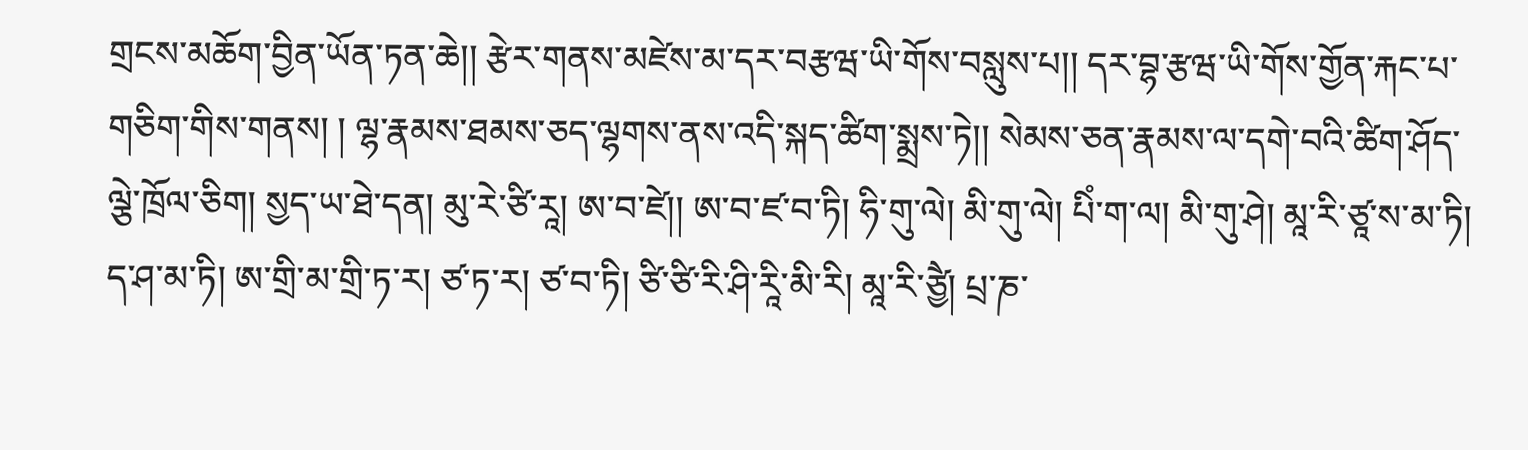གྲངས་མཆོག་བྱིན་ཡོན་ཏན་ཆེ།། རྩེར་གནས་མཛེས་མ་དར་བརྩཝ་ཡི་གོས་བསླུས་པ།། དར་བྷ་རྩཝ་ཡི་གོས་གྱོན་རྐང་པ་གཅིག་གིས་གནས། ། ལྷ་རྣམས་ཐམས་ཅད་ལྷགས་ནས་འདི་སྐད་ཚིག་སྨྲས་ཏེ།། སེམས་ཅན་རྣམས་ལ་དགེ་བའི་ཚིག་ཤོད་ལྕེ་ཁྲོལ་ཅིག། སྱད་ཡ་ཐེ་དན། མུ་རེ་ཙི་རཱ། ཨ་བ་ཛེ།། ཨ་བ་ཛ་བ་ཏི། ཧི་གུ་ལེ། མི་གུ་ལེ། པིཾ་ག་ལ། མི་གུ་ཤེ། མཱ་རི་ཙཱ་ས་མ་ཏི། ད་ཤ་མ་ཏི། ཨ་གྲི་མ་གྲི་ཏ་ར། ཙ་ཏ་ར། ཙ་བ་ཏི། ཙི་ཙི་རི་ཤི་རཱི་མི་རི། མཱ་རི་ཙྱཻ། པྲ་ཎ་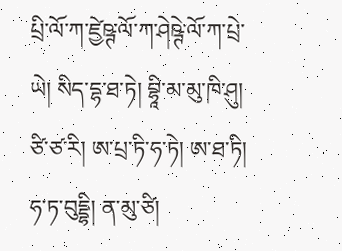པྲི་ལོ་ཀ་ཛྱེཥྚ་ལོ་ཀ་ཤེཥྚེ་ལོ་ཀ་པྲེ་ཡེ། སིད་དྷ་ཐ་ཏེ། བྷཱི་མ་མུ་ཁི་ཤུ། ཙི་ཙ་རི། ཨ་པྲ་ཏི་ཧ་ཏེ། ཨ་ཐ་ཏི། ཧ་ཏ་བུདྡྷི། ན་མུ་ཙི།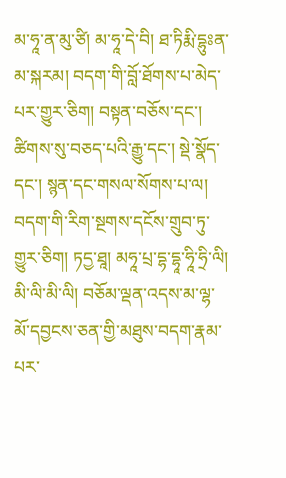མ་ཧཱ་ན་མུ་ཙི། མ་ཧཱ་དེ་བི། ཐ་ཏིརྨི་དྷུཿན་མ་སྐརམ། བདག་གི་བློ་ཐོགས་པ་མེད་པར་གྱུར་ཅིག། བསྟན་བཅོས་དང་། ཚིགས་སུ་བཅད་པའི་རྒྱུ་དང་། སྡེ་སྣོད་དང་། སྙན་དང་གསལ་སོགས་པ་ལ། བདག་གི་རིག་སྔགས་དངོས་གྲུབ་ཏུ་གྱུར་ཅིག། ཏདྱ་ཐཱ། མཧཱ་པྲ་དྷ་དྷཱ་ཧཱི་ཧྲི་ལི། མི་ལི་མི་ལི། བཅོམ་ལྡན་འདས་མ་ལྷ་མོ་དབྱངས་ཅན་གྱི་མཐུས་བདག་རྣམ་པར་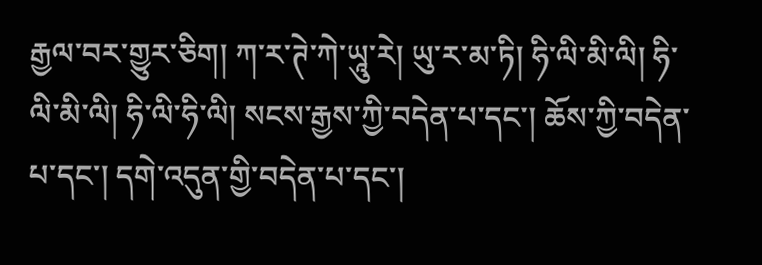རྒྱལ་བར་གྱུར་ཅིག། ཀ་ར་ཊེ་ཀེ་ཡཱུ་རེ། ཡུ་ར་མ་ཏི། ཧི་ལི་མི་ལི། ཧི་ལི་མི་ལི། ཧི་ལི་ཧི་ལི། སངས་རྒྱས་ཀྱི་བདེན་པ་དང་། ཆོས་ཀྱི་བདེན་པ་དང་། དགེ་འདུན་གྱི་བདེན་པ་དང་།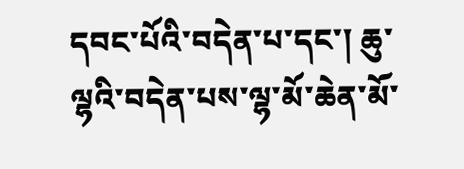དབང་པོའི་བདེན་པ་དང་། ཆུ་ལྷའི་བདེན་པས་ལྷ་མོ་ཆེན་མོ་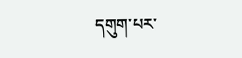དགུག་པར་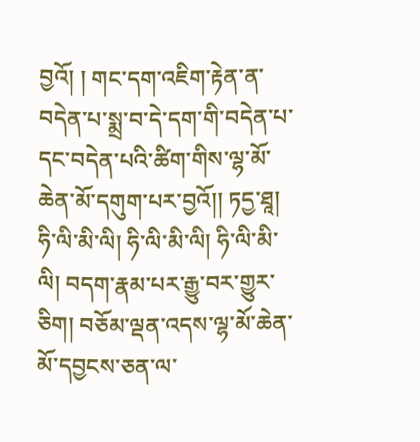བྱའོ། ། གང་དག་འཇིག་རྟེན་ན་བདེན་པ་སྨྲ་བ་དེ་དག་གི་བདེན་པ་དང་བདེན་པའི་ཚིག་གིས་ལྷ་མོ་ཆེན་མོ་དགུག་པར་བྱའོ།། ཏདྱ་ཐཱ། ཧི་ལི་མི་ལི། ཧི་ལི་མི་ལི། ཧི་ལི་མི་ལི། བདག་རྣམ་པར་རྒྱུ་བར་གྱུར་ཅིག། བཅོམ་ལྡན་འདས་ལྷ་མོ་ཆེན་མོ་དབྱངས་ཅན་ལ་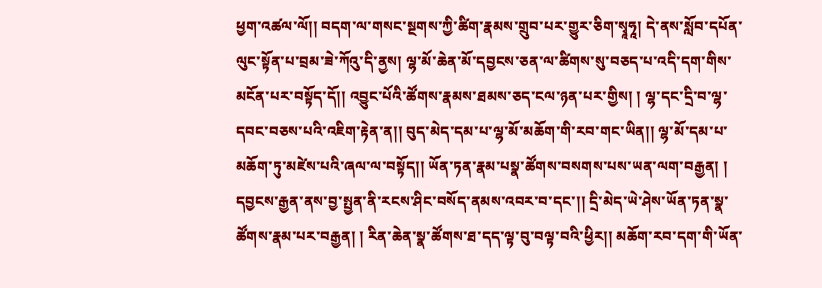ཕྱག་འཚལ་ལོ།། བདག་ལ་གསང་སྔགས་ཀྱི་ཚིག་རྣམས་གྲུབ་པར་གྱུར་ཅིག་སྭཱཧཱ། དེ་ནས་སློབ་དཔོན་ལུང་སྟོན་པ་བྲམ་ཟེ་ཀོའུ་དི་ནྱས། ལྷ་མོ་ཆེན་མོ་དབྱངས་ཅན་ལ་ཚིགས་སུ་བཅད་པ་འདི་དག་གིས་མངོན་པར་བསྟོད་དོ།། འབྱུང་པོའི་ཚོགས་རྣམས་ཐམས་ཅད་ངལ་ཉན་པར་གྱིས། ། ལྷ་དང་དྲི་བ་ལྷ་དབང་བཅས་པའི་འཇིག་རྟེན་ན།། བུད་མེད་དམ་པ་ལྷ་མོ་མཆོག་གི་རབ་གང་ཡིན།། ལྷ་མོ་དམ་པ་མཆོག་ཏུ་མཛེས་པའི་ཞལ་ལ་བསྟོད།། ཡོན་ཏན་རྣམ་པསྣ་ཚོགས་བསགས་པས་ཡན་ལག་བརྒྱན། ། དབྱངས་རྒྱན་ནས་བྱ་སྤྱན་ནི་རངས་ཤིང་བསོད་ནམས་འབར་བ་དང་།། དྲི་མེད་ཡེ་ཤེས་ཡོན་ཏན་སྣ་ཚོགས་རྣམ་པར་བརྒྱན། ། རིན་ཆེན་སྣ་ཚོགས་ཐ་དད་ལྟ་བུ་བལྟ་བའི་ཕྱིར།། མཆོག་རབ་དག་གི་ཡོན་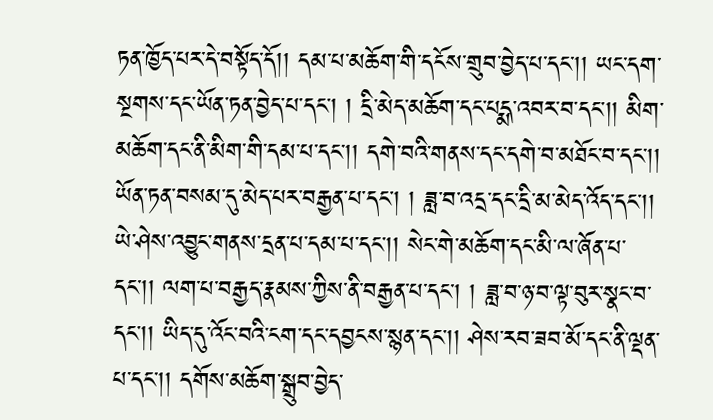ཏན་ཁྱོད་པར་དེ་བསྟོད་དོ།། དམ་པ་མཆོག་གི་དངོས་གྲུབ་བྱེད་པ་དང་།། ཡང་དག་སྔགས་དང་ཡོན་ཏན་བྱེད་པ་དང་། ། དྲི་མེད་མཆོག་དང་པདྨ་འབར་བ་དང་།། མིག་མཆོག་དང་ནི་མིག་གི་དམ་པ་དང་།། དགེ་བའི་གནས་དང་དགེ་བ་མཐོང་བ་དང་།། ཡོན་ཏན་བསམ་དུ་མེད་པར་བརྒྱན་པ་དང་། ། ཟླ་བ་འདྲ་དང་དྲི་མ་མེད་འོད་དང་།། ཡེ་ཤེས་འབྱུང་གནས་དྲན་པ་དམ་པ་དང་།། སེང་གེ་མཆོག་དང་མི་ལ་ཞོན་པ་དང་།། ལག་པ་བརྒྱད་རྣམས་ཀྱིས་ནི་བརྒྱན་པ་དང་། ། ཟླ་བ་ཉ་བ་ལྟ་བུར་སྣང་བ་དང་།། ཡིད་དུ་འོང་བའི་ངག་དང་དབྱངས་སྙན་དང་།། ཤེས་རབ་ཟབ་མོ་དང་ནི་ལྡན་པ་དང་།། དགོས་མཆོག་སྒྲུབ་བྱེད་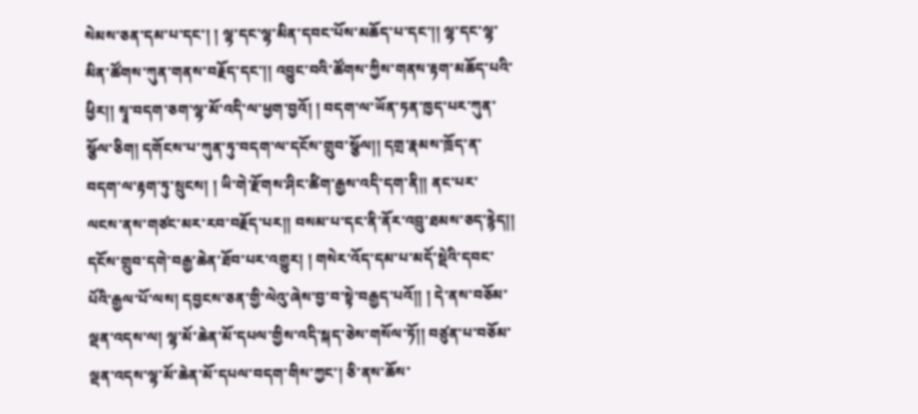སེམས་ཅན་དམ་པ་དང་། ། ལྷ་དང་ལྷ་མིན་དབང་པོས་མཆོད་པ་དང་།། ལྷ་དང་ལྷ་མིན་ཚོགས་ཀུན་གནས་བརྗོད་དང་།། འབྱུང་བའི་ཚོགས་ཀྱིས་གནས་རྟག་མཆོད་པའི་ཕྱིར།། སྭཱ་བདག་ཅག་ལྷ་མོ་འདི་ལ་ཕྱག་བྱའོ། ། བདག་ལ་ཡོན་ཏན་ཁྱད་པར་ཀུན་སྩོལ་ཅིག། དགོངས་པ་ཀུན་ཏུ་བདག་ལ་དངོས་གྲུབ་སྩོལ།། དགྲ་རྣམས་ཁྲོད་ན་བདག་ལ་རྟག་ཏུ་སྲུངས། ། ཡི་གེ་རྫོགས་ཤིང་ཚིག་རྒྱས་འདི་དག་ནི།། ནང་པར་ལངས་ནས་གཙང་མར་རབ་བརྗོད་པར།། བསམ་པ་དང་ནི་ནོར་འབྲུ་ཐམས་ཅད་རྙེད།། དངོས་གྲུབ་དགེ་བརྒྱ་ཆེན་ཐོབ་པར་འགྱུར། ། གསེར་འོད་དམ་པ་མདོ་སྡེའི་དབང་པོའི་རྒྱལ་པོ་ལས། དབྱངས་ཅན་གྱི་ལེའུ་ཞེས་བྱ་བ་སྟེ་བརྒྱད་པའོ།། ། དེ་ནས་བཅོམ་ལྡན་འདས་ལ། ལྷ་མོ་ཆེན་མོ་དཔལ་གྱིས་འདི་སྐད་ཅེས་གསོལ་ཏོ།། བཙུན་པ་བཅོམ་ལྡན་འདས་ལྷ་མོ་ཆེན་མོ་དཔལ་བདག་གིས་ཀྱང་། ཅི་ནས་ཆོས་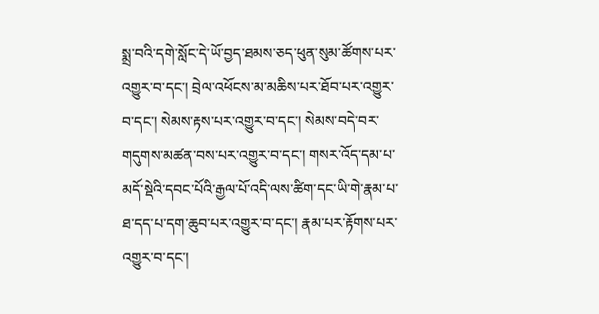སྨྲ་བའི་དགེ་སློང་དེ་ཡོ་བྱད་ཐམས་ཅད་ཕུན་སུམ་ཚོགས་པར་འགྱུར་བ་དང་། བྲེལ་འཕོངས་མ་མཆིས་པར་ཐོབ་པར་འགྱུར་བ་དང་། སེམས་རྟས་པར་འགྱུར་བ་དང་། སེམས་བདེ་བར་གདུགས་མཚན་བས་པར་འགྱུར་བ་དང་། གསར་འོད་དམ་པ་མདོ་སྡེའི་དབང་པོའི་རྒྱལ་པོ་འདི་ལས་ཚིག་དང་ཡི་གེ་རྣམ་པ་ཐ་དད་པ་དག་ཆུབ་པར་འགྱུར་བ་དང་། རྣམ་པར་རྟོགས་པར་འགྱུར་བ་དང་།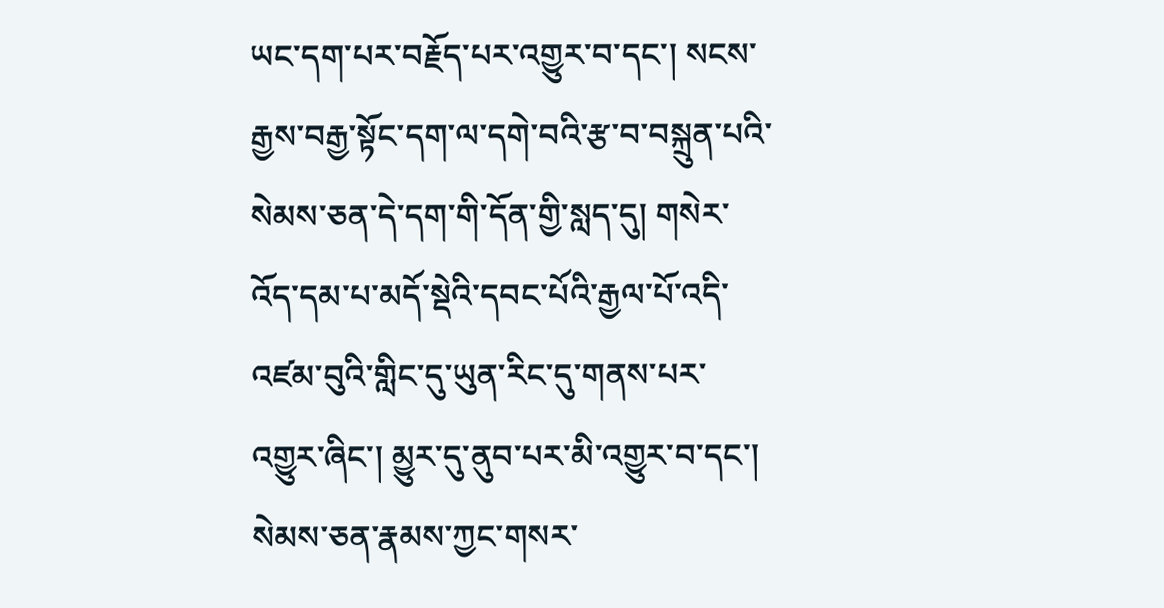ཡང་དག་པར་བརྗོད་པར་འགྱུར་བ་དང་། སངས་རྒྱས་བརྒྱ་སྟོང་དག་ལ་དགེ་བའི་རྩ་བ་བསྐྲུན་པའི་སེམས་ཅན་དེ་དག་གི་དོན་གྱི་སླད་དུ། གསེར་འོད་དམ་པ་མདོ་སྡེའི་དབང་པོའི་རྒྱལ་པོ་འདི་འཛམ་བུའི་གླིང་དུ་ཡུན་རིང་དུ་གནས་པར་འགྱུར་ཞིང་། མྱུར་དུ་ནུབ་པར་མི་འགྱུར་བ་དང་། སེམས་ཅན་རྣམས་ཀྱང་གསར་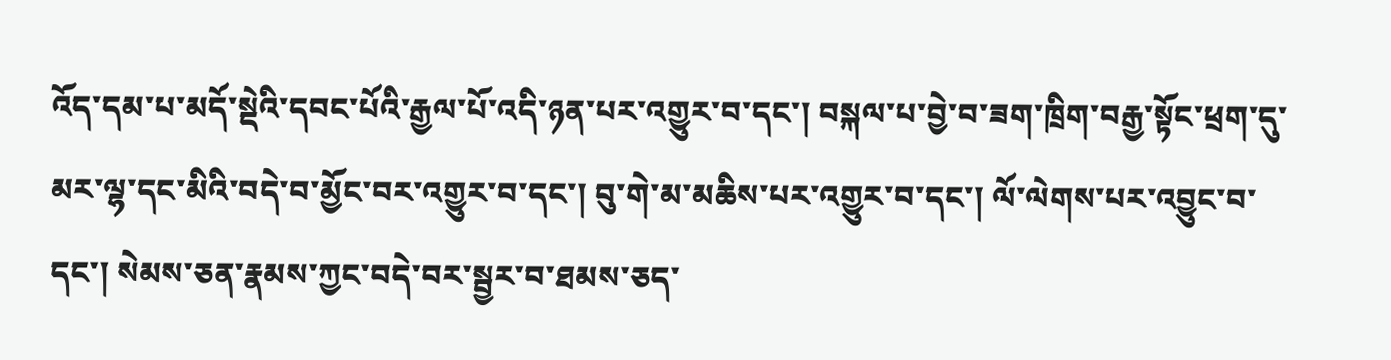འོད་དམ་པ་མདོ་སྡེའི་དབང་པོའི་རྒྱལ་པོ་འདི་ཉན་པར་འགྱུར་བ་དང་། བསྐལ་པ་བྱེ་བ་ཟག་ཁྲིག་བརྒྱ་སྟོང་ཕྲག་དུ་མར་ལྷ་དང་མིའི་བདེ་བ་མྱོང་བར་འགྱུར་བ་དང་། བུ་གེ་མ་མཆིས་པར་འགྱུར་བ་དང་། ལོ་ལེགས་པར་འབྱུང་བ་དང་། སེམས་ཅན་རྣམས་ཀྱང་བདེ་བར་སྦྱར་བ་ཐམས་ཅད་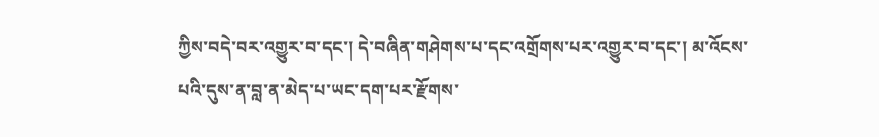ཀྱིས་བདེ་བར་འགྱུར་བ་དང་། དེ་བཞིན་གཤེགས་པ་དང་འགྲོགས་པར་འགྱུར་བ་དང་། མ་འོངས་པའི་དུས་ན་བླ་ན་མེད་པ་ཡང་དག་པར་རྫོགས་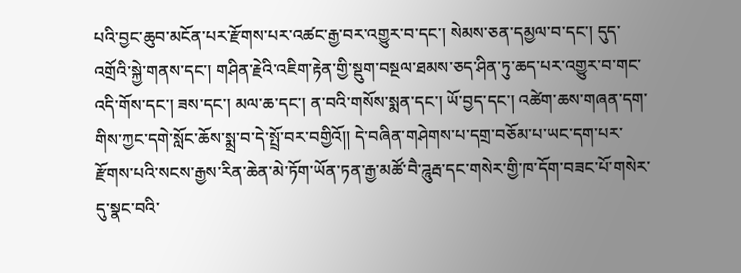པའི་བྱང་ཆུབ་མངོན་པར་རྫོགས་པར་འཚང་རྒྱ་བར་འགྱུར་བ་དང་། སེམས་ཅན་དམྱལ་བ་དང་། དུད་འགྲོའི་སྐྱེ་གནས་དང་། གཤིན་རྗེའི་འཇིག་རྟེན་གྱི་སྡུག་བསྔལ་ཐམས་ཅད་ཤིན་ཏུ་ཆད་པར་འགྱུར་བ་གང་འདི་གོས་དང་། ཟས་དང་། མལ་ཆ་དང་། ན་བའི་གསོས་སྨན་དང་། ཡོ་བྱད་དང་། འཚེག་ཆས་གཞན་དག་གིས་ཀྱང་དགེ་སློང་ཆོས་སྨྲ་བ་དེ་སྤྲོ་བར་བགྱིའོ།། དེ་བཞིན་གཤེགས་པ་དགྲ་བཅོམ་པ་ཡང་དག་པར་རྫོགས་པའི་སངས་རྒྱས་རིན་ཆེན་མེ་ཏོག་ཡོན་ཏན་རྒྱ་མཚོ་བཻ་ཌཱུརྦ་དང་གསེར་གྱི་ཁ་དོག་བཟང་པོ་གསེར་དུ་སྣང་བའི་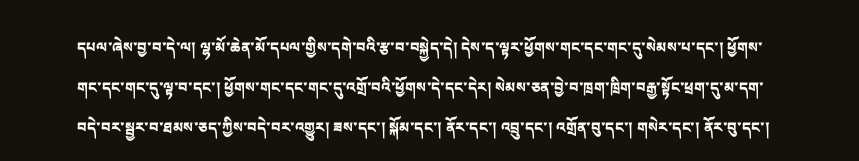དཔལ་ཞེས་བྱ་བ་དེ་ལ། ལྷ་མོ་ཆེན་མོ་དཔལ་གྱིས་དགེ་བའི་རྩ་བ་བསྐྱེད་དེ། དེས་ད་ལྟར་ཕྱོགས་གང་དང་གང་དུ་སེམས་པ་དང་། ཕྱོགས་གང་དང་གང་དུ་ལྟ་བ་དང་། ཕྱོགས་གང་དང་གང་དུ་འགྲོ་བའི་ཕྱོགས་དེ་དང་དེར། སེམས་ཅན་བྱེ་བ་ཁྲག་ཁྲིག་བརྒྱ་སྟོང་ཕྲག་དུ་མ་དག་བདེ་བར་སྦྱར་བ་ཐམས་ཅད་ཀྱིས་བདེ་བར་འགྱུར། ཟས་དང་། སྐོམ་དང་། ནོར་དང་། འབྲུ་དང་། འགྲོན་བུ་དང་། གསེར་དང་། ནོར་བུ་དང་།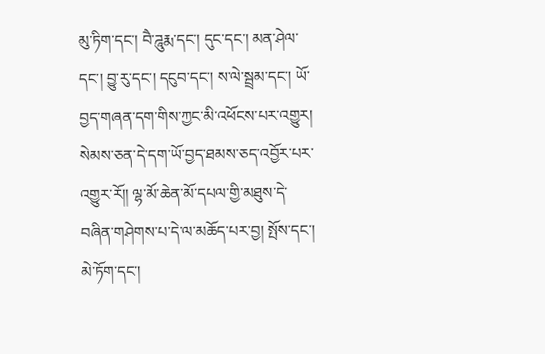མུ་ཏིག་དང་། བཻ་ཌཱུརྨ་དང་། དུང་དང་། མན་ཤེལ་དང་། བྱུ་རུ་དང་། དངུབ་དང་། ས་ལེ་སྦྲམ་དང་། ཡོ་བྱད་གཞན་དག་གིས་ཀྱང་མི་འཕོངས་པར་འགྱུར། སེམས་ཅན་དེ་དག་ཡོ་བྱད་ཐམས་ཅད་འབྱོར་པར་འགྱུར་རོ།། ལྷ་མོ་ཆེན་མོ་དཔལ་གྱི་མཐུས་དེ་བཞིན་གཤེགས་པ་དེ་ལ་མཆོད་པར་བྱ། སྤོས་དང་། མེ་ཏོག་དང་།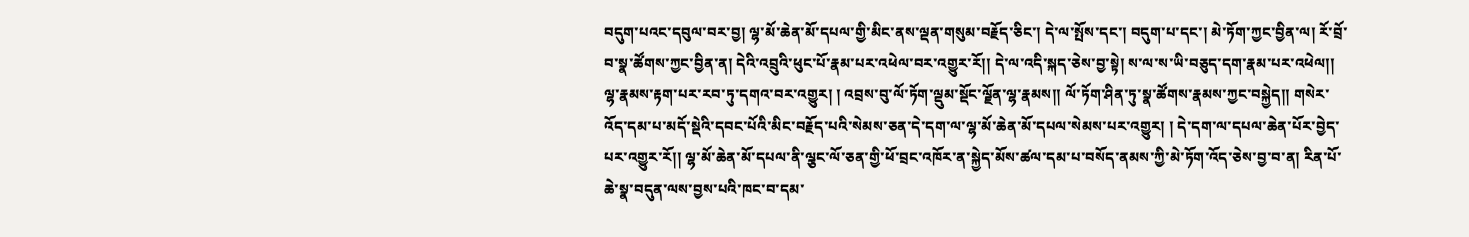བདུག་པའང་དབུལ་བར་བྱ། ལྷ་མོ་ཆེན་མོ་དཔལ་གྱི་མིང་ནས་ལྡན་གསུམ་བརྗོད་ཅིང་། དེ་ལ་སྤོས་དང་། བདུག་པ་དང་། མེ་ཏོག་ཀྱང་བྱིན་ལ། རོ་བྲོ་བ་སྣ་ཚོགས་ཀྱང་བྱིན་ན། དེའི་འབྲུའི་ཕུང་པོ་རྣམ་པར་འཕེལ་བར་འགྱུར་རོ།། དེ་ལ་འདི་སྐད་ཅེས་བྱ་སྟེ། ས་ལ་ས་ཡི་བཅུད་དག་རྣམ་པར་འཕེལ།། ལྷ་རྣམས་རྟག་པར་རབ་ཏུ་དགའ་བར་འགྱུར། ། འབྲས་བུ་ལོ་ཏོག་ལྡུམ་སྡོང་ལྗོན་ལྷ་རྣམས།། ལོ་ཏོག་ཤིན་ཏུ་སྣ་ཚོགས་རྣམས་ཀྱང་བསྐྱེད།། གསེར་འོད་དམ་པ་མདོ་སྡེའི་དབང་པོའི་མིང་བརྗོད་པའི་སེམས་ཅན་དེ་དག་ལ་ལྷ་མོ་ཆེན་མོ་དཔལ་སེམས་པར་འགྱུར། ། དེ་དག་ལ་དཔལ་ཆེན་པོར་བྱེད་པར་འགྱུར་རོ།། ལྷ་མོ་ཆེན་མོ་དཔལ་ནི་ལྕང་ལོ་ཅན་གྱི་ཕོ་བྲང་འཁོར་ན་སྐྱེད་མོས་ཚལ་དམ་པ་བསོད་ནམས་ཀྱི་མེ་ཏོག་འོད་ཅེས་བྱ་བ་ན། རིན་པོ་ཆེ་སྣ་བདུན་ལས་བྱས་པའི་ཁང་བ་དམ་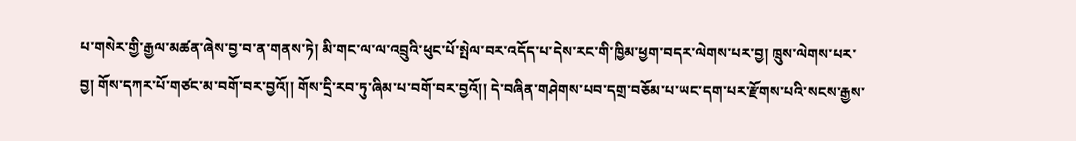པ་གསེར་གྱི་རྒྱལ་མཚན་ཞེས་བྱ་བ་ན་གནས་ཏེ། མི་གང་ལ་ལ་འབྲུའི་ཕུང་པོ་སྤེལ་བར་འདོད་པ་དེས་རང་གི་ཁྱིམ་ཕྱག་བདར་ལེགས་པར་བྱ། ཁྲུས་ལེགས་པར་བྱ། གོས་དཀར་པོ་གཙང་མ་བགོ་བར་བྱའོ།། གོས་དྲི་རབ་ཏུ་ཞིམ་པ་བགོ་བར་བྱའོ།། དེ་བཞིན་གཤེགས་པབ་དགྲ་བཅོམ་པ་ཡང་དག་པར་རྫོགས་པའི་སངས་རྒྱས་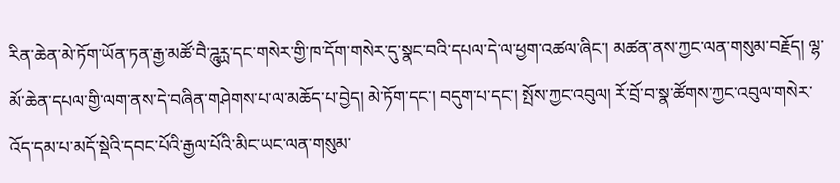རིན་ཆེན་མེ་ཏོག་ཡོན་ཏན་རྒྱ་མཚོ་བཻ་ཌཱུཪྻ་དང་གསེར་གྱི་ཁ་དོག་གསེར་དུ་སྣང་བའི་དཔལ་དེ་ལ་ཕྱག་འཚལ་ཞིང་། མཚན་ནས་ཀྱང་ལན་གསུམ་བརྗོད། ལྷ་མོ་ཆེན་དཔལ་གྱི་ལག་ནས་དེ་བཞིན་གཤེགས་པ་ལ་མཆོད་པ་བྱེད། མེ་ཏོག་དང་། བདུག་པ་དང་། སྤོས་ཀྱང་འབུལ། རོ་བྲོ་བ་སྣ་ཚོགས་ཀྱང་འབུལ་གསེར་འོད་དམ་པ་མདོ་སྡེའི་དབང་པོའི་རྒྱལ་པོའི་མིང་ཡང་ལན་གསུམ་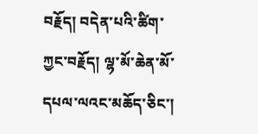བརྗོད། བདེན་པའི་ཚིག་ཀྱང་བརྗོད། ལྷ་མོ་ཆེན་མོ་དཔལ་ལའང་མཆོད་ཅིང་།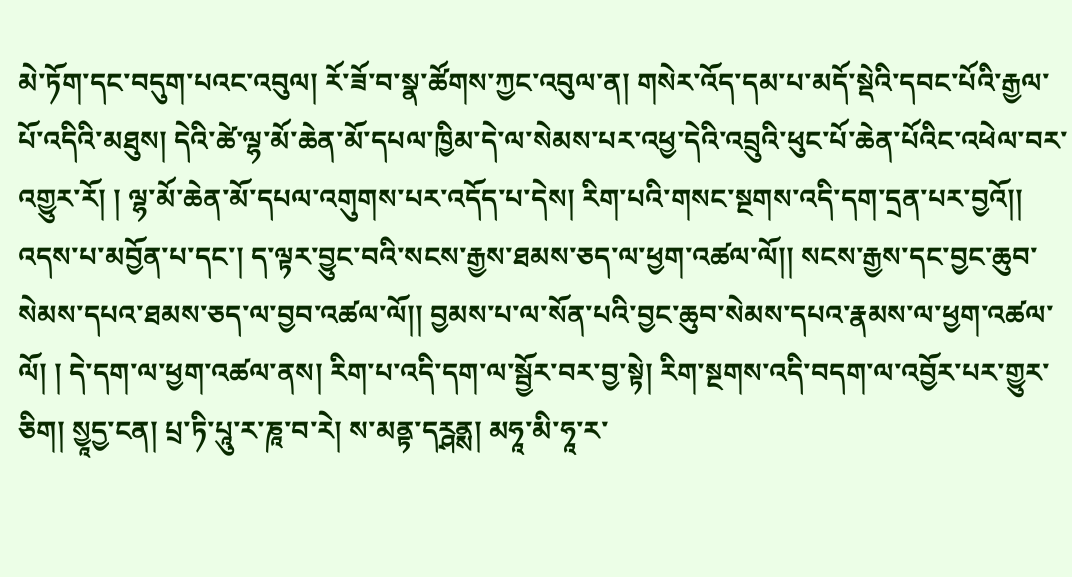མེ་ཏོག་དང་བདུག་པའང་འབུལ། རོ་ཟོ་བ་སྣ་ཚོགས་ཀྱང་འབུལ་ན། གསེར་འོད་དམ་པ་མདོ་སྡེའི་དབང་པོའི་རྒྱལ་པོ་འདིའི་མཐུས། དེའི་ཚེ་ལྷ་མོ་ཆེན་མོ་དཔལ་ཁྱིམ་དེ་ལ་སེམས་པར་འཕྱ་དེའི་འབྲུའི་ཕུང་པོ་ཆེན་པོའིང་འཕེལ་བར་འགྱུར་རོ། ། ལྷ་མོ་ཆེན་མོ་དཔལ་འགུགས་པར་འདོད་པ་དེས། རིག་པའི་གསང་སྔགས་འདི་དག་དྲན་པར་བྱའོ།། འདས་པ་མབྱོན་པ་དང་། ད་ལྟར་བྱུང་བའི་སངས་རྒྱས་ཐམས་ཅད་ལ་ཕྱག་འཚལ་ལོ།། སངས་རྒྱས་དང་བྱང་ཆུབ་སེམས་དཔའ་ཐམས་ཅད་ལ་བྱབ་འཚལ་ལོ།། བྱམས་པ་ལ་སོན་པའི་བྱང་ཆུབ་སེམས་དཔའ་རྣམས་ལ་ཕྱག་འཚལ་ལོ། ། དེ་དག་ལ་ཕྱག་འཚལ་ནས། རིག་པ་འདི་དག་ལ་སྦྱོར་བར་བྱ་སྟེ། རིག་སྔགས་འདི་བདག་ལ་འབྱོར་པར་གྱུར་ཅིག། སྱཱདྱ་ངན། པྲ་ཏི་པཱུ་ར་ཎཱ་བ་རེ། ས་མནྟ་དཪྴནྶ། མཧཱ་མི་ཧཱ་ར་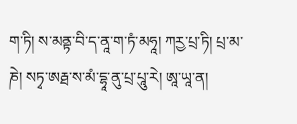ག་ཏི། ས་མནྟ་བི་ད་ནཱ་ག་ཏཾ་མཧཱ། ཀཪྱ་པྲ་ཏི། པྲ་མ་ཎེ། སཏྭ་ཨརྠ་ས་མཾ་དྷཱ་ནུ་པྲ་པཱུ་རེ། ཨཱ་ཡཱ་ན།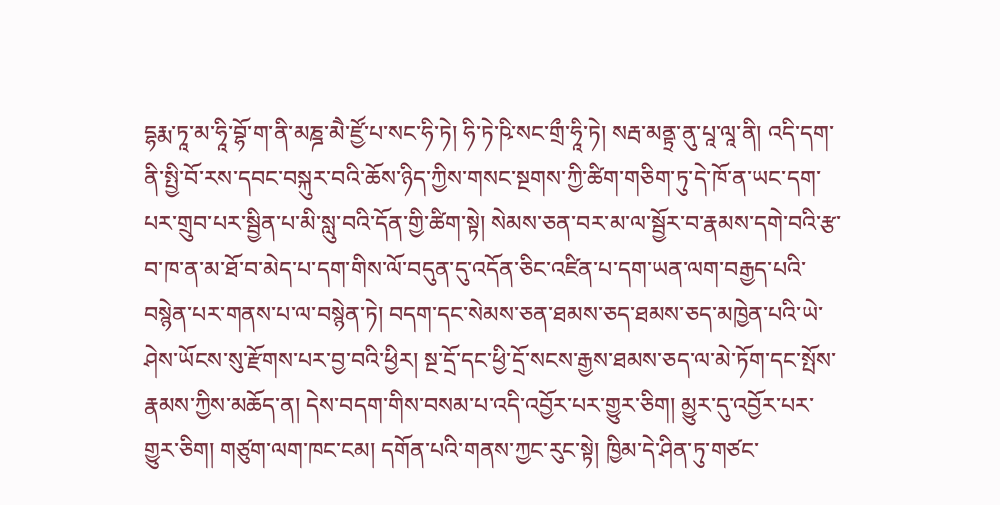དྷརྨ་ཏཱ་མ་ཧཱི་བྷོ་ག་ནི་མཎྜ་མཻ་ཛྱོ་པ་སང་ཧི་ཏེ། ཧི་ཏེ་ཥི་སང་གྲྀ་ཧཱི་ཏེ། སརྦ་མནྟྲ་ནུ་པཱ་ལཱ་ནི། འདི་དག་ནི་སྤྱི་བོ་རས་དབང་བསྐུར་བའི་ཆོས་ཉིད་ཀྱིས་གསང་སྔགས་ཀྱི་ཚིག་གཅིག་ཏུ་དེ་ཁོ་ན་ཡང་དག་པར་གྲུབ་པར་སྦྱིན་པ་མི་སླུ་བའི་དོན་གྱི་ཚིག་སྟེ། སེམས་ཅན་བར་མ་ལ་སྦྱོར་བ་རྣམས་དགེ་བའི་རྩ་བ་ཁ་ན་མ་ཐོ་བ་མེད་པ་དག་གིས་ལོ་བདུན་དུ་འདོན་ཅིང་འཛིན་པ་དག་ཡན་ལག་བརྒྱད་པའི་བསྙེན་པར་གནས་པ་ལ་བསྙེན་ཏེ། བདག་དང་སེམས་ཅན་ཐམས་ཅད་ཐམས་ཅད་མཁྱེན་པའི་ཡེ་ཤེས་ཡོངས་སུ་རྫོགས་པར་བྱ་བའི་ཕྱིར། སྔ་དྲོ་དང་ཕྱི་དྲོ་སངས་རྒྱས་ཐམས་ཅད་ལ་མེ་ཏོག་དང་སྤོས་རྣམས་ཀྱིས་མཆོད་ན། དེས་བདག་གིས་བསམ་པ་འདི་འབྱོར་པར་གྱུར་ཅིག། མྱུར་དུ་འབྱོར་པར་གྱུར་ཅིག། གཙུག་ལག་ཁང་ངམ། དགོན་པའི་གནས་ཀྱང་རུང་སྟེ། ཁྱིམ་དེ་ཤིན་ཏུ་གཙང་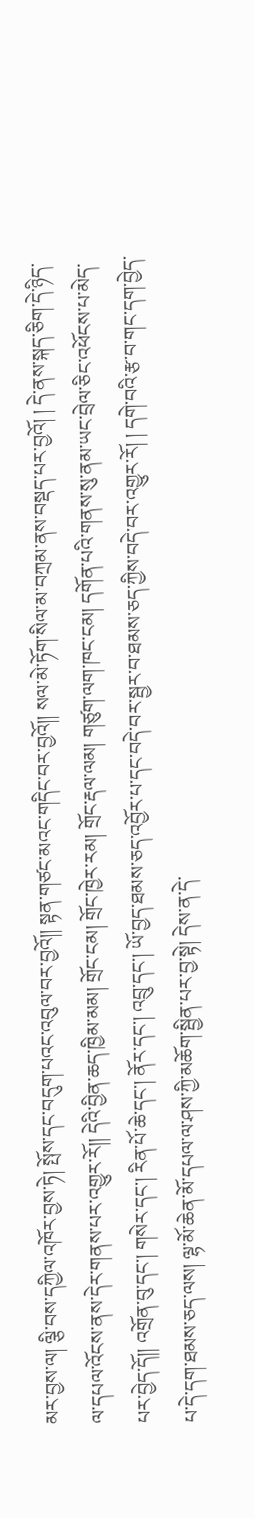མར་བྱས་ལ། ལྕི་བས་དཀྱིལ་འཁོར་བྱས་ཏེ། སྤོས་དང་བདུག་པའང་འབུལ་བར་བྱའོ།། སྟན་གཙང་མའང་གདིང་བར་བྱའོ།། སལ་མེ་ཏོག་སིལ་མ་བཀྲམ་ནས་བསྡད་པར་བྱའོ། ། དེ་ནས་སྐད་ཅིག་དེ་ཉིད་ལ་དཔལ་འོངས་ནས་དེར་གནས་པར་འགྱུར་རོ།། དེའི་བྱིན་ཆད་ཁྱིམ་མམ། གྲོང་ངམ། གྲོང་ཁྱེར་རམ། གྲོང་རྡལ་ལམ། གཙུག་ལག་ཁང་ངམ། དགོན་པའི་གནས་སུ་ནམ་ཡང་བྲེལ་ཅིང་འཕོངས་པ་མེད་པར་བྱེད་དོ།། འགྲོན་བུ་དང་། གསེར་དང་། རིན་པོ་ཆེ་དང་། ནོར་དང་། འབྲུ་དང་། ཡོ་བྱད་ཐམས་ཅད་འབྱོར་པ་དང་བདེ་བར་སྦྱར་བ་ཐམས་ཅད་ཀྱིས་བདེ་བར་འགྱུར་རོ། ། དགེ་བའི་རྩ་བ་གང་དག་བྱེད་པ་དེ་དག་ཐམས་ཅད་ལས། ལྷ་མོ་ཆེན་མོ་དཔལ་ལ་ཤས་ཀྱི་མཆོག་སྦྱིན་པར་བྱ་སྟེ། དེས་ན་དེ་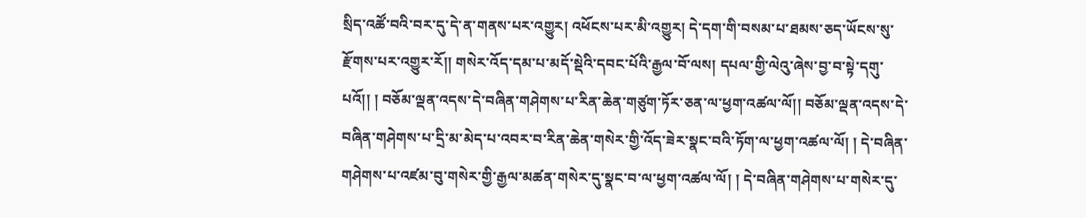སྲིད་འཚོ་བའི་བར་དུ་དེ་ན་གནས་པར་འགྱུར། འཕོངས་པར་མི་འགྱུར། དེ་དག་གི་བསམ་པ་ཐམས་ཅད་ཡོངས་སུ་རྫོགས་པར་འགྱུར་རོ།། གསེར་འོད་དམ་པ་མདོ་སྡེའི་དབང་པོའི་རྒྱལ་བོ་ལས། དཔལ་གྱི་ལེའུ་ཞེས་བྱ་བ་སྟེ་དགུ་པའོ།། ། བཅོམ་ལྡན་འདས་དེ་བཞིན་གཤེགས་པ་རིན་ཆེན་གཙུག་ཏོར་ཅན་ལ་ཕྱག་འཚལ་ལོ།། བཅོམ་ལྡན་འདས་དེ་བཞིན་གཤེགས་པ་དྲི་མ་མེད་པ་འབར་བ་རིན་ཆེན་གསེར་གྱི་འོད་ཟེར་སྣང་བའི་ཏོག་ལ་ཕྱག་འཚལ་ལོ། ། དེ་བཞིན་གཤེགས་པ་འཛམ་བུ་གསེར་གྱི་རྒྱལ་མཚན་གསེར་དུ་སྣང་བ་ལ་ཕྱག་འཚལ་ལོ། ། དེ་བཞིན་གཤེགས་པ་གསེར་དུ་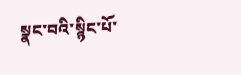སྣང་བའི་སྙིང་པོ་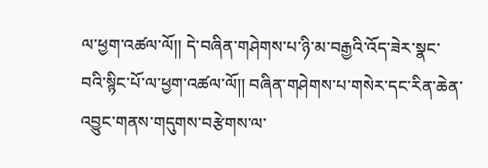ལ་ཕྱག་འཚལ་ལོ།། དེ་བཞིན་གཤེགས་པ་ཉི་མ་བརྒྱའི་འོད་ཟེར་སྣང་བའི་སྙིང་པོ་ལ་ཕྱག་འཚལ་ལོ།། བཞིན་གཤེགས་པ་གསེར་དང་རིན་ཆེན་འབྱུང་གནས་གདུགས་བརྩེགས་ལ་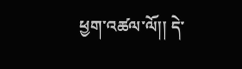ཕྱག་འཚལ་ལོ།། དེ་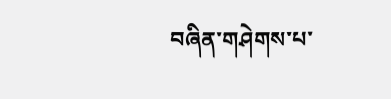བཞིན་གཤེགས་པ་